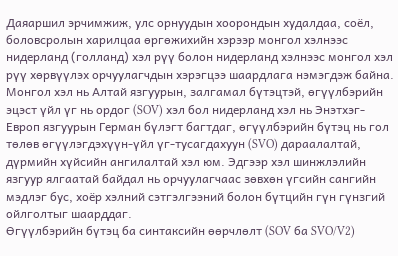Даяаршил эрчимжиж, улс орнуудын хоорондын худалдаа, соёл, боловсролын харилцаа өргөжихийн хэрээр монгол хэлнээс нидерланд (голланд) хэл рүү болон нидерланд хэлнээс монгол хэл рүү хөрвүүлэх орчуулагчдын хэрэгцээ шаардлага нэмэгдэж байна. Монгол хэл нь Алтай язгуурын, залгамал бүтэцтэй, өгүүлбэрийн эцэст үйл үг нь ордог (SOV) хэл бол нидерланд хэл нь Энэтхэг-Европ язгуурын Герман бүлэгт багтдаг, өгүүлбэрийн бүтэц нь гол төлөв өгүүлэгдэхүүн-үйл үг-тусагдахуун (SVO) дараалалтай, дүрмийн хүйсийн ангилалтай хэл юм. Эдгээр хэл шинжлэлийн язгуур ялгаатай байдал нь орчуулагчаас зөвхөн үгсийн сангийн мэдлэг бус, хоёр хэлний сэтгэлгээний болон бүтцийн гүн гүнзгий ойлголтыг шаарддаг.
Өгүүлбэрийн бүтэц ба синтаксийн өөрчлөлт (SOV ба SVO/V2)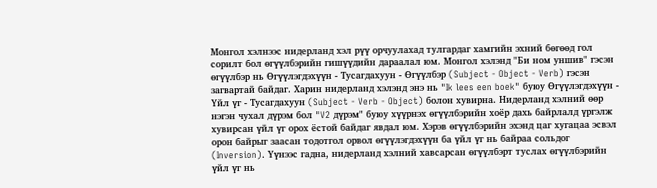Монгол хэлнээс нидерланд хэл рүү орчуулахад тулгардаг хамгийн эхний бөгөөд гол сорилт бол өгүүлбэрийн гишүүдийн дараалал юм. Монгол хэлэнд "Би ном уншив" гэсэн өгүүлбэр нь Өгүүлэгдэхүүн - Тусагдахуун - Өгүүлбэр (Subject - Object - Verb) гэсэн загвартай байдаг. Харин нидерланд хэлэнд энэ нь "Ik lees een boek" буюу Өгүүлэгдэхүүн - Үйл үг - Тусагдахуун (Subject - Verb - Object) болон хувирна. Нидерланд хэлний өөр нэгэн чухал дүрэм бол "V2 дүрэм" буюу хүүрнэх өгүүлбэрийн хоёр дахь байрлалд үргэлж хувирсан үйл үг орох ёстой байдаг явдал юм. Хэрэв өгүүлбэрийн эхэнд цаг хугацаа эсвэл орон байрыг заасан тодотгол орвол өгүүлэгдэхүүн ба үйл үг нь байраа сольдог (Inversion). Үүнээс гадна, нидерланд хэлний хавсарсан өгүүлбэрт туслах өгүүлбэрийн үйл үг нь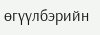өгүүлбэрийн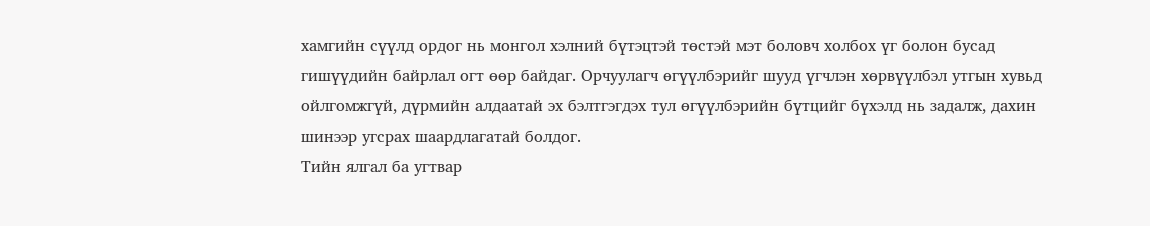хамгийн сүүлд ордог нь монгол хэлний бүтэцтэй төстэй мэт боловч холбох үг болон бусад гишүүдийн байрлал огт өөр байдаг. Орчуулагч өгүүлбэрийг шууд үгчлэн хөрвүүлбэл утгын хувьд ойлгомжгүй, дүрмийн алдаатай эх бэлтгэгдэх тул өгүүлбэрийн бүтцийг бүхэлд нь задалж, дахин шинээр угсрах шаардлагатай болдог.
Тийн ялгал ба угтвар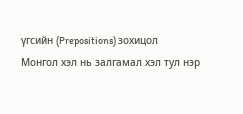үгсийн (Prepositions) зохицол
Монгол хэл нь залгамал хэл тул нэр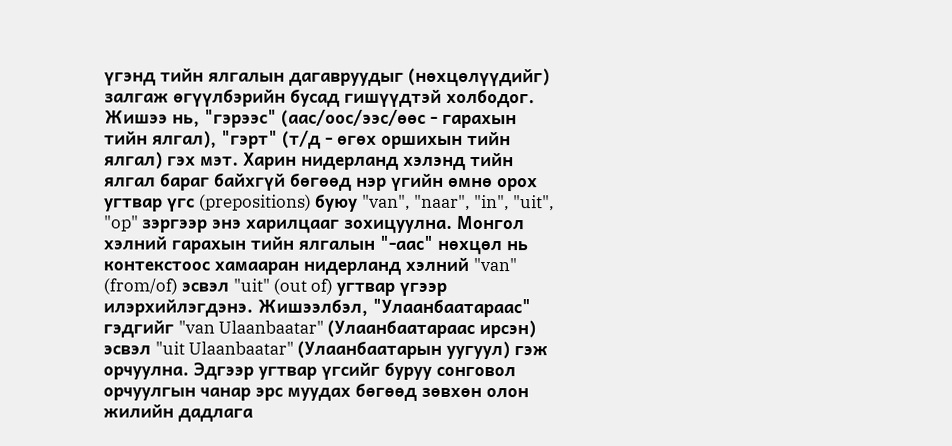үгэнд тийн ялгалын дагавруудыг (нөхцөлүүдийг) залгаж өгүүлбэрийн бусад гишүүдтэй холбодог. Жишээ нь, "гэрээс" (аас/оос/ээс/өөс - гарахын тийн ялгал), "гэрт" (т/д - өгөх оршихын тийн ялгал) гэх мэт. Харин нидерланд хэлэнд тийн ялгал бараг байхгүй бөгөөд нэр үгийн өмнө орох угтвар үгс (prepositions) буюу "van", "naar", "in", "uit", "op" зэргээр энэ харилцааг зохицуулна. Монгол хэлний гарахын тийн ялгалын "-аас" нөхцөл нь контекстоос хамааран нидерланд хэлний "van" (from/of) эсвэл "uit" (out of) угтвар үгээр илэрхийлэгдэнэ. Жишээлбэл, "Улаанбаатараас" гэдгийг "van Ulaanbaatar" (Улаанбаатараас ирсэн) эсвэл "uit Ulaanbaatar" (Улаанбаатарын уугуул) гэж орчуулна. Эдгээр угтвар үгсийг буруу сонговол орчуулгын чанар эрс муудах бөгөөд зөвхөн олон жилийн дадлага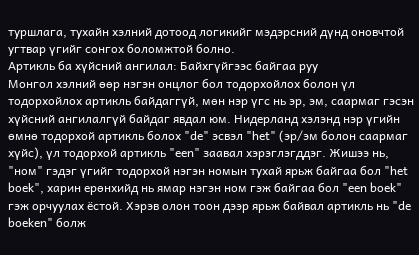туршлага, тухайн хэлний дотоод логикийг мэдэрсний дүнд оновчтой угтвар үгийг сонгох боломжтой болно.
Артикль ба хүйсний ангилал: Байхгүйгээс байгаа руу
Монгол хэлний өөр нэгэн онцлог бол тодорхойлох болон үл тодорхойлох артикль байдаггүй, мөн нэр үгс нь эр, эм, саармаг гэсэн хүйсний ангилалгүй байдаг явдал юм. Нидерланд хэлэнд нэр үгийн өмнө тодорхой артикль болох "de" эсвэл "het" (эр/эм болон саармаг хүйс), үл тодорхой артикль "een" заавал хэрэглэгддэг. Жишээ нь, "ном" гэдэг үгийг тодорхой нэгэн номын тухай ярьж байгаа бол "het boek", харин ерөнхийд нь ямар нэгэн ном гэж байгаа бол "een boek" гэж орчуулах ёстой. Хэрэв олон тоон дээр ярьж байвал артикль нь "de boeken" болж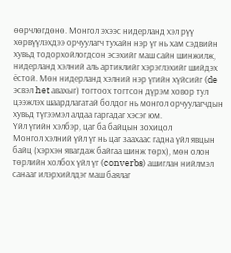өөрчлөгдөнө. Монгол эхээс нидерланд хэл рүү хөрвүүлэхдээ орчуулагч тухайн нэр үг нь хам сэдвийн хувьд тодорхойлогдсон эсэхийг маш сайн шинжилж, нидерланд хэлний аль артиклийг хэрэглэхийг шийдэх ёстой. Мөн нидерланд хэлний нэр үгийн хүйсийг (de эсвэл het авахыг) тогтоох тогтсон дүрэм ховор тул цээжлэх шаардлагатай болдог нь монгол орчуулагчдын хувьд түгээмэл алдаа гаргадаг хэсэг юм.
Үйл үгийн хэлбэр, цаг ба байцын зохицол
Монгол хэлний үйл үг нь цаг заахаас гадна үйл явцын байц (хэрхэн явагдаж байгаа шинж төрх), мөн олон төрлийн холбох үйл үг (converbs) ашиглан нийлмэл санааг илэрхийлдэг маш баялаг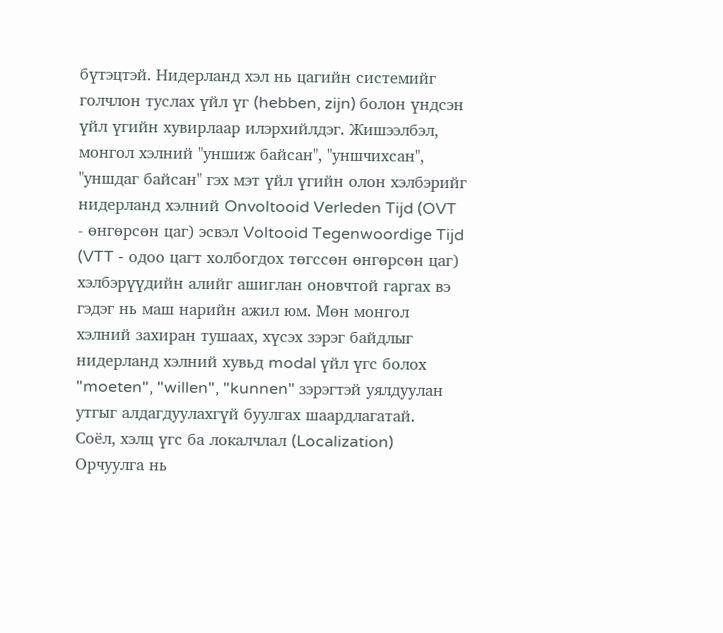бүтэцтэй. Нидерланд хэл нь цагийн системийг голчлон туслах үйл үг (hebben, zijn) болон үндсэн үйл үгийн хувирлаар илэрхийлдэг. Жишээлбэл, монгол хэлний "уншиж байсан", "уншчихсан", "уншдаг байсан" гэх мэт үйл үгийн олон хэлбэрийг нидерланд хэлний Onvoltooid Verleden Tijd (OVT - өнгөрсөн цаг) эсвэл Voltooid Tegenwoordige Tijd (VTT - одоо цагт холбогдох төгссөн өнгөрсөн цаг) хэлбэрүүдийн алийг ашиглан оновчтой гаргах вэ гэдэг нь маш нарийн ажил юм. Мөн монгол хэлний захиран тушаах, хүсэх зэрэг байдлыг нидерланд хэлний хувьд modal үйл үгс болох "moeten", "willen", "kunnen" зэрэгтэй уялдуулан утгыг алдагдуулахгүй буулгах шаардлагатай.
Соёл, хэлц үгс ба локалчлал (Localization)
Орчуулга нь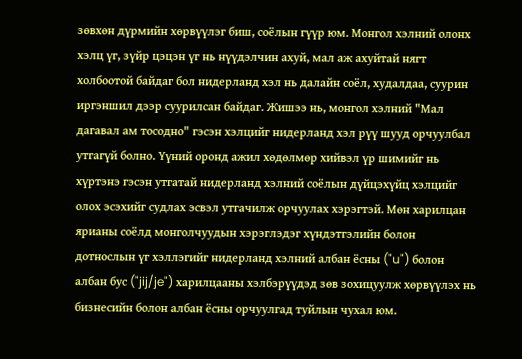зөвхөн дүрмийн хөрвүүлэг биш, соёлын гүүр юм. Монгол хэлний олонх хэлц үг, зүйр цэцэн үг нь нүүдэлчин ахуй, мал аж ахуйтай нягт холбоотой байдаг бол нидерланд хэл нь далайн соёл, худалдаа, суурин иргэншил дээр суурилсан байдаг. Жишээ нь, монгол хэлний "Мал дагавал ам тосодно" гэсэн хэлцийг нидерланд хэл рүү шууд орчуулбал утгагүй болно. Үүний оронд ажил хөдөлмөр хийвэл үр шимийг нь хүртэнэ гэсэн утгатай нидерланд хэлний соёлын дүйцэхүйц хэлцийг олох эсэхийг судлах эсвэл утгачилж орчуулах хэрэгтэй. Мөн харилцан ярианы соёлд монголчуудын хэрэглэдэг хүндэтгэлийн болон дотнослын үг хэллэгийг нидерланд хэлний албан ёсны ("u") болон албан бус ("jij/je") харилцааны хэлбэрүүдэд зөв зохицуулж хөрвүүлэх нь бизнесийн болон албан ёсны орчуулгад туйлын чухал юм.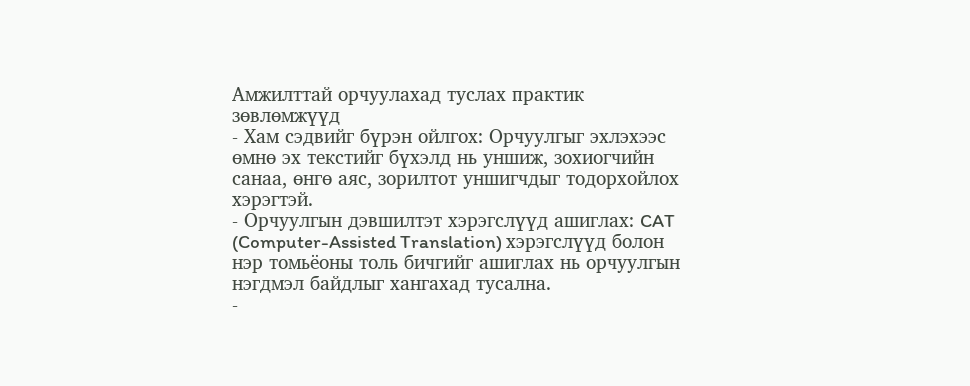Амжилттай орчуулахад туслах практик зөвлөмжүүд
- Хам сэдвийг бүрэн ойлгох: Орчуулгыг эхлэхээс өмнө эх текстийг бүхэлд нь уншиж, зохиогчийн санаа, өнгө аяс, зорилтот уншигчдыг тодорхойлох хэрэгтэй.
- Орчуулгын дэвшилтэт хэрэгслүүд ашиглах: CAT (Computer-Assisted Translation) хэрэгслүүд болон нэр томьёоны толь бичгийг ашиглах нь орчуулгын нэгдмэл байдлыг хангахад тусална.
-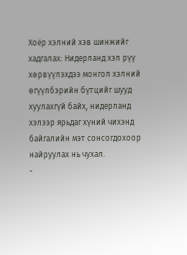Хоёр хэлний хэв шинжийг хадгалах: Нидерланд хэл рүү хөрвүүлэхдээ монгол хэлний өгүүлбэрийн бүтцийг шууд хуулахгүй байх, нидерланд хэлээр ярьдаг хүний чихэнд байгалийн мэт сонсогдохоор найруулах нь чухал.
-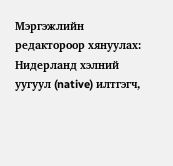Мэргэжлийн редактороор хянуулах: Нидерланд хэлний уугуул (native) илтгэгч,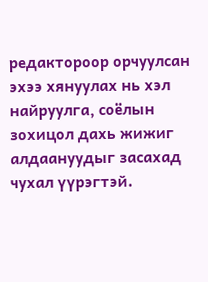редактороор орчуулсан эхээ хянуулах нь хэл найруулга, соёлын зохицол дахь жижиг алдаануудыг засахад чухал үүрэгтэй.